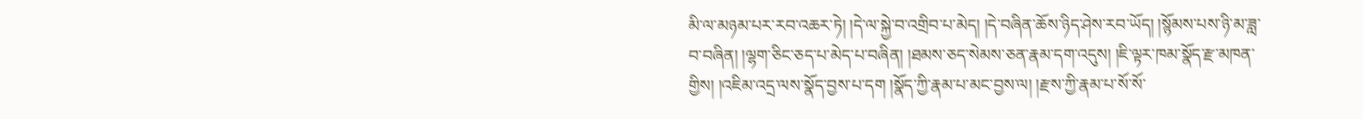མི་ལ་མཉམ་པར་རབ་འཆར་ཏེ། །དེ་ལ་སྐྱེ་བ་འགྲིབ་པ་མེད། །དེ་བཞིན་ཆོས་ཉིད་ཤེས་རབ་ཡོད། །སྙོམས་པས་ཉི་མ་ཟླ་བ་བཞིན། །ལྷག་ཅིང་ཅད་པ་མེད་པ་བཞིན། །ཐམས་ཅད་སེམས་ཅན་རྣམ་དག་འདུས། །ཇི་ལྟར་ཁམ་སྣོད་རྫ་མཁན་གྱིས། །འཇིམ་འདྲ་ལས་སྣོད་བྱས་པ་དག །སྣོད་ཀྱི་རྣམ་པ་མང་བྱས་ལ། །རྫས་ཀྱི་རྣམ་པ་སོ་སོ་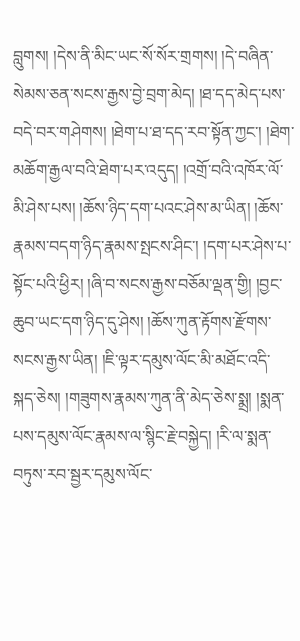བླུགས། །དེས་ནི་མིང་ཡང་སོ་སོར་གྲགས། །དེ་བཞིན་སེམས་ཅན་སངས་རྒྱས་བྱེ་བྲག་མེད། །ཐ་དད་མེད་པས་བདེ་བར་གཤེགས། །ཐེག་པ་ཐ་དད་རབ་སྟོན་ཀྱང་། །ཐེག་མཆོག་རྒྱལ་བའི་ཐེག་པར་འདུད། །འགྲོ་བའི་འཁོར་ལོ་མི་ཤེས་པས། །ཆོས་ཉིད་དག་པའང་ཤེས་མ་ཡིན། །ཆོས་རྣམས་བདག་ཉིད་རྣམས་སྤངས་ཤིང་། །དག་པར་ཤེས་པ་སྟོང་པའི་ཕྱིར། །ཞི་བ་སངས་རྒྱས་བཅོམ་ལྡན་གྱི། །བྱང་ཆུབ་ཡང་དག་ཉིད་དུ་ཤེས། །ཆོས་ཀུན་རྟོགས་རྫོགས་སངས་རྒྱས་ཡིན། །ཇི་ལྟར་དམུས་ལོང་མི་མཐོང་འདི་སྐད་ཅེས། །གཟུགས་རྣམས་ཀུན་ནི་མེད་ཅེས་སྨྲ། །སྨན་པས་དམུས་ལོང་རྣམས་ལ་སྙིང་རྗེ་བསྐྱེད། །རི་ལ་སྨན་བཏུས་རབ་སྦྱར་དམུས་ལོང་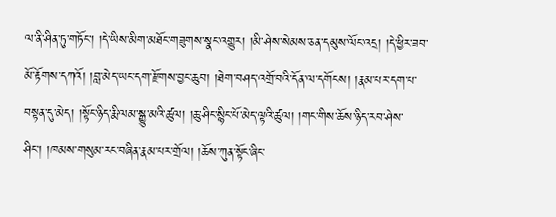ལ་ནི་ཤིན་ཏུ་གཏོང་། །དེ་ཡིས་མིག་མཐོང་གཟུགས་སྣང་འགྱུར། །མི་ཤེས་སེམས་ཅན་དམུས་ལོང་འདྲ། །དེ་ཕྱིར་ཟབ་མོ་རྟོགས་དཀའོ། །བླ་མེད་ཡང་དག་རྫོགས་བྱང་ཆུབ། །ཐེག་བཤད་འགྲོ་བའི་དོན་ལ་དགོངས། །རྣམ་པར་དག་པ་བསྟན་དུ་མེད། །སྟོང་ཉིད་རྨི་ལམ་སྒྱུ་མའི་ཚུལ། །ཆུ་ཤིང་སྙིང་པོ་མེད་ལྟའི་ཚུལ། །གང་གིས་ཆོས་ཉིད་རབ་ཤེས་ཤིང་། །ཁམས་གསུམ་རང་བཞིན་རྣམ་པར་གྲོལ། །ཆོས་ཀུན་སྟོང་ཞིང་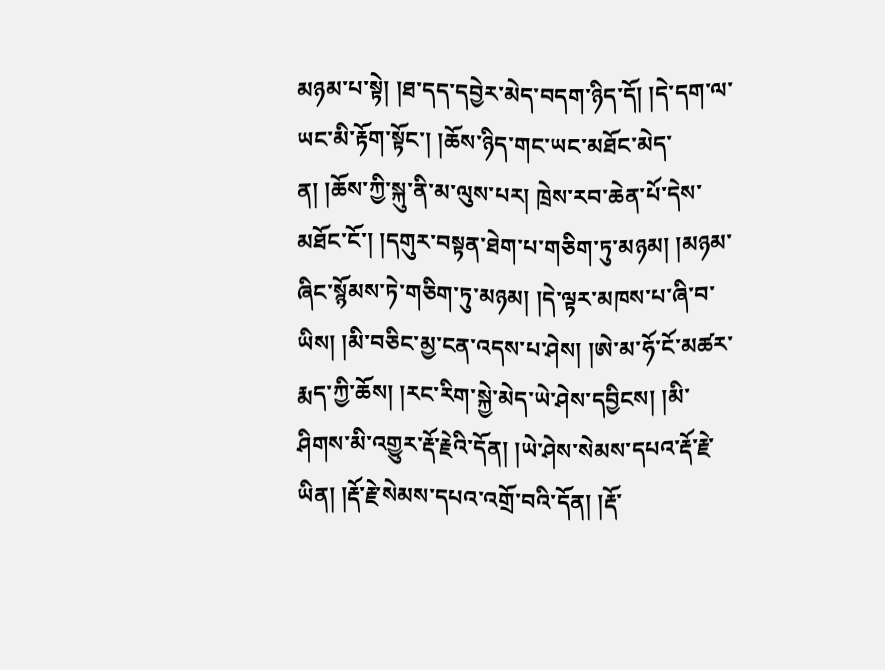མཉམ་པ་སྟེ། །ཐ་དད་དབྱེར་མེད་བདག་ཉིད་དོ། །དེ་དག་ལ་ཡང་མི་རྟོག་སྟོང་། །ཆོས་ཉིད་གང་ཡང་མཐོང་མེད་ན། །ཆོས་ཀྱི་སྐུ་ནི་མ་ལུས་པར། ཁྲེས་རབ་ཆེན་པོ་དེས་མཐོང་ངོ་། །དགུར་བསྟན་ཐེག་པ་གཅིག་ཏུ་མཉམ། །མཉམ་ཞིང་སྙོམས་ཏེ་གཅིག་ཏུ་མཉམ། །དེ་ལྟར་མཁས་པ་ཞི་བ་ཡིས། །མི་བཅིང་མྱ་ངན་འདས་པ་ཤེས། །ཨེ་མ་ཧོ་ངོ་མཚར་རྨད་ཀྱི་ཆོས། །རང་རིག་སྐྱེ་མེད་ཡེ་ཤེས་དབྱིངས། །མི་ཤིགས་མི་འགྱུར་རྡོ་རྗེའི་དོན། །ཡེ་ཤེས་སེམས་དཔའ་རྡོ་རྗེ་ཡིན། །རྡོ་རྗེ་སེམས་དཔའ་འགྲོ་བའི་དོན། །རྡོ་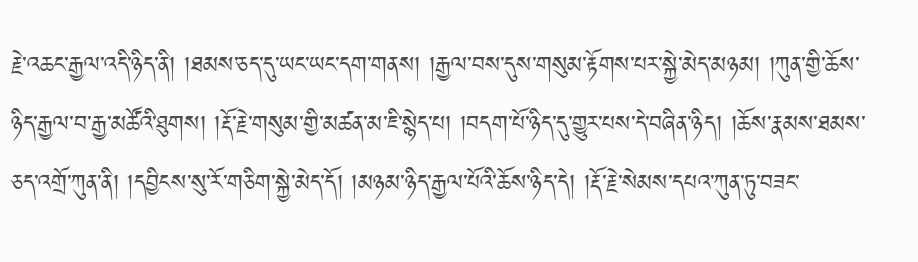རྗེ་འཆང་རྒྱལ་འདི་ཉིད་ནི། །ཐམས་ཅད་དུ་ཡང་ཡང་དག་གནས། །རྒྱལ་བས་དུས་གསུམ་རྟོགས་པར་སྐྱེ་མེད་མཉམ། །ཀུན་གྱི་ཆོས་ཉིད་རྒྱལ་བ་རྒྱ་མཚོའི་ཐུགས། །རྡོ་རྗེ་གསུམ་གྱི་མཚན་མ་ཇི་སྙེད་པ། །བདག་པོ་ཉིད་དུ་གྱུར་པས་དེ་བཞིན་ཉིད། །ཆོས་རྣམས་ཐམས་ཅད་འགྲོ་ཀུན་ནི། །དབྱིངས་སུ་རོ་གཅིག་སྐྱེ་མེད་དོ། །མཉམ་ཉིད་རྒྱལ་པོའི་ཆོས་ཉིད་དེ། །རྡོ་རྗེ་སེམས་དཔའ་ཀུན་ཏུ་བཟང་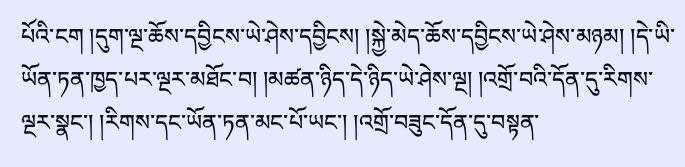པོའི་ངག །དུག་ལྔ་ཆོས་དབྱིངས་ཡེ་ཤེས་དབྱིངས། །སྐྱེ་མེད་ཆོས་དབྱིངས་ཡེ་ཤེས་མཉམ། །དེ་ཡི་ཡོན་ཏན་ཁྱད་པར་ལྔར་མཐོང་བ། །མཚན་ཉིད་དེ་ཉིད་ཡེ་ཤེས་ལྔ། །འགྲོ་བའི་དོན་དུ་རིགས་ལྔར་སྣང་། །རིགས་དང་ཡོན་ཏན་མང་པོ་ཡང་། །འགྲོ་བཟུང་དོན་དུ་བསྟན་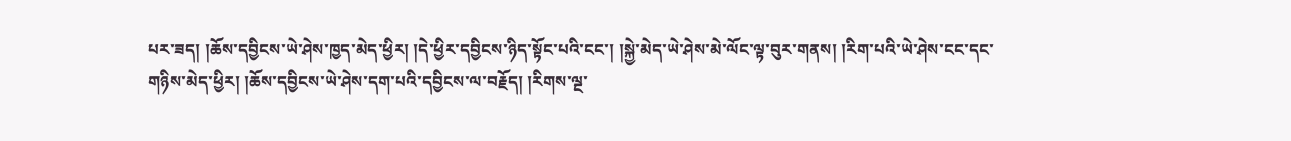པར་ཟད། །ཆོས་དབྱིངས་ཡེ་ཤེས་ཁྱད་མེད་ཕྱིར། །དེ་ཕྱིར་དབྱིངས་ཉིད་སྟོང་པའི་ངང་། །སྐྱེ་མེད་ཡེ་ཤེས་མེ་ལོང་ལྟ་བུར་གནས། །རིག་པའི་ཡེ་ཤེས་ངང་དང་གཉིས་མེད་ཕྱིར། །ཆོས་དབྱིངས་ཡེ་ཤེས་དག་པའི་དབྱིངས་ལ་བརྗོད། །རིགས་ལྔ་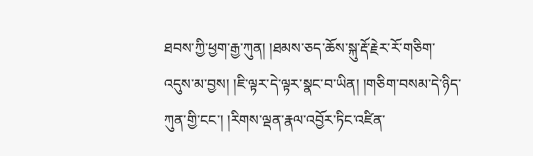ཐབས་ཀྱི་ཕྱག་རྒྱ་ཀུན། །ཐམས་ཅད་ཆོས་སྐུ་རྡོ་རྗེར་རོ་གཅིག་འདུས་མ་བྱས། །ཇི་ལྟར་དེ་ལྟར་སྣང་བ་ཡིན། །གཅིག་བསམ་དེ་ཉིད་ཀུན་གྱི་ངང་། །རིགས་ལྡན་རྣལ་འབྱོར་ཏིང་འཛིན་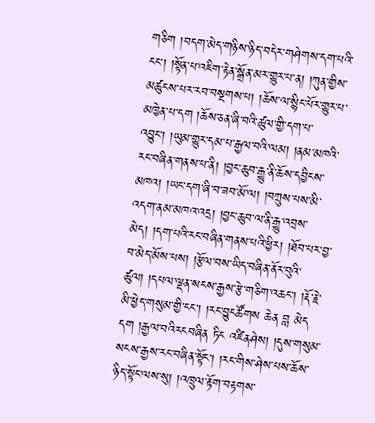གཅིག །བདག་མེད་གཉིས་ཉིད་བདེར་གཤེགས་དག་པའི་ངང་། །སྟོན་པ་འཇིག་རྟེན་སྒྲོན་མར་གྱུར་པ་ན། །ཀུན་གྱིས་མཚུངས་པར་རབ་བསྔགས་པ། །ཆོས་ལ་སྙིང་པོར་གྱུར་པ་མཁྱེན་པ་དག །ཆོས་ཅན་ཞི་བའི་ཚུལ་གྱི་དག་པ་འབྱུང་། །ཡུམ་གྱུར་དམ་པ་རྒྱལ་བའི་ལམ། །ནམ་མཁའི་རང་བཞིན་གནས་པ་ནི། །བྱང་ཆུབ་རྒྱུ་ནི་ཆོས་དབྱིངས་མཁའ། །ཡང་དག་ཞི་བ་ཟབ་མོ་ལ། །བཀྲུས་པས་མི་འདག་ནམ་མཁའ་འདྲ། །བྱང་ཆུབ་ལ་ནི་རྒྱུ་འབྲས་མེད། །དག་པའི་རང་བཞིན་གནས་པའི་ཕྱིར། །ཐོབ་པར་བྱ་བ་མེད་མོས་པས། །རྩོལ་བས་ཡིད་བཞིན་ནོར་བུའི་ཚུལ། །དཔལ་ལྡན་སངས་རྒྱས་རྩེ་གཅིག་འཆང་། །རྡོ་རྗེ་མི་ཕྱེད་གསུམ་གྱི་ངང་། །རང་བྱུངཚོགས ཆེན བླ མེད དག །རྒྱལ་བའིརངབཞིན ཏིང འཛིནཤེས། །དུས་གསུམ་སངས་རྒྱས་རང་བཞིན་སྟོང་། །རང་གིས་ཤེས་པས་ཆོས་ཉིད་སྟོང་ལས་སུ། །འཁྲུལ་རྟོག་བརྟགས་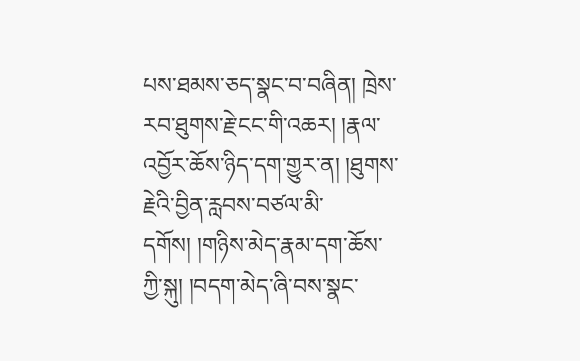པས་ཐམས་ཅད་སྣང་བ་བཞིན། ཁྲེས་རབ་ཐུགས་རྗེ་ངང་གི་འཆར། །རྣལ་འབྱོར་ཆོས་ཉིད་དག་གྱུར་ན། །ཐུགས་རྗེའི་བྱིན་རླབས་བཙལ་མི་དགོས། །གཉིས་མེད་རྣམ་དག་ཆོས་ཀྱི་སྐུ། །བདག་མེད་ཞི་བས་སྣང་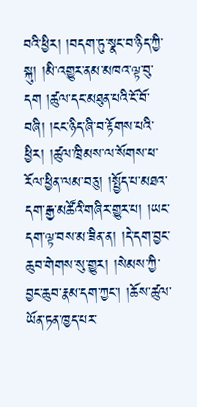བའི་ཕྱིར། །བདག་ཏུ་སྣང་བ་ཉིད་ཀྱི་སྐུ། །མི་འགྱུར་ནམ་མཁའ་ལྟ་བུ་དག །ཚུལ་དང་མཐུན་པའི་ངོ་བོ་བཞི། །ངང་ཉིད་ཞི་བ་རྟོགས་པའི་ཕྱིར། །ཚུལ་ཁྲིམས་ལ་སོགས་ཕ་རོལ་ཕྱིན་ལམ་བཅུ། །སྤྱོད་པ་མཐའ་དག་རྒྱ་མཚོའི་གཞིར་གྱུར་པ། །ཡང་དག་ལྟ་བས་མ་ཟིན་ན། །དེ་དག་བྱང་ཆུབ་གེགས་སུ་གྱུར། །སེམས་ཀྱི་བྱང་ཆུབ་རྣམ་དག་ཀྱང་། །ཆོས་ཚུལ་ཡོན་ཏན་ཁྱད་པར་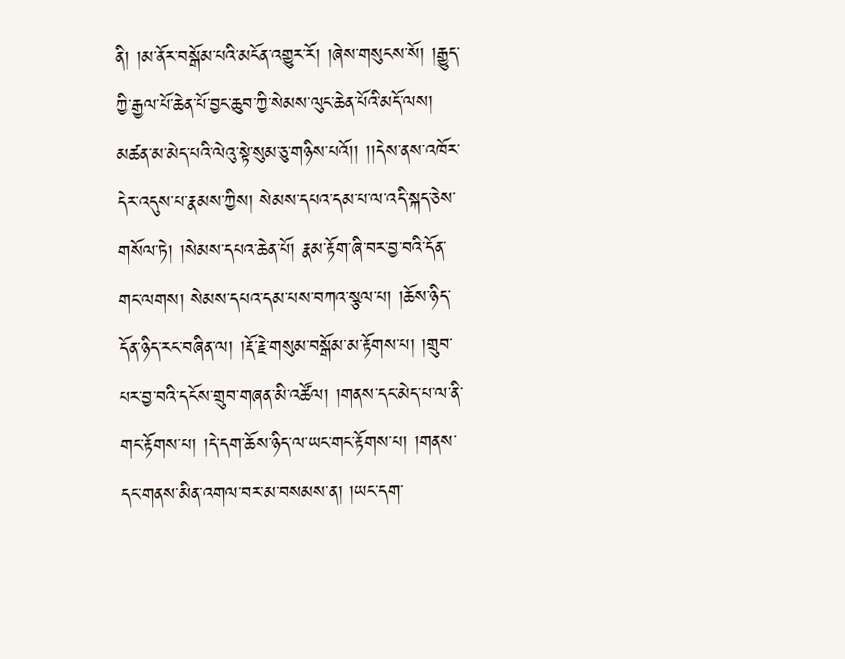ནི། །མ་ནོར་བསྒོམ་པའི་མངོན་འགྱུར་རོ། །ཞེས་གསུངས་སོ། །རྒྱུད་ཀྱི་རྒྱལ་པོ་ཆེན་པོ་བྱང་ཆུབ་ཀྱི་སེམས་ལུང་ཆེན་པོའི་མདོ་ལས། མཚན་མ་མེད་པའི་ལེའུ་སྟེ་སུམ་ཅུ་གཉིས་པའོ།། །།དེས་ནས་འཁོར་དེར་འདུས་པ་རྣམས་ཀྱིས། སེམས་དཔའ་དམ་པ་ལ་འདི་སྐད་ཅེས་གསོལ་ཏེ། །སེམས་དཔའ་ཆེན་པོ། རྣམ་རྟོག་ཞི་བར་བྱ་བའི་དོན་གང་ལགས། སེམས་དཔའ་དམ་པས་བཀའ་སྩལ་པ། །ཆོས་ཉིད་དོན་ཉིད་རང་བཞིན་ལ། །རྡོ་རྗེ་གསུམ་བསྒོམ་མ་རྟོགས་པ། །གྲུབ་པར་བྱ་བའི་དངོས་གྲུབ་གཞན་མི་འཚོལ། །གནས་དང་མེད་པ་ལ་ནི་གང་རྟོགས་པ། །དེ་དག་ཆོས་ཉིད་ལ་ཡང་གང་རྟོགས་པ། །གནས་དང་གནས་མིན་འགལ་བར་མ་བསམས་ན། །ཡང་དག་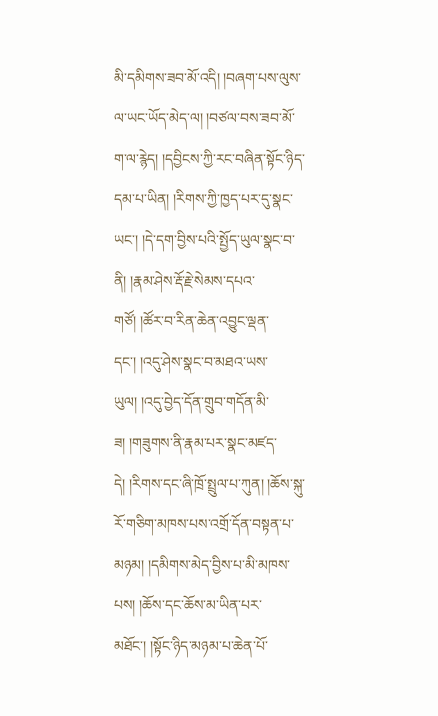མི་དམིགས་ཟབ་མོ་འདི། །བཞག་པས་ལུས་ལ་ཡང་ཡོད་མེད་ལ། །བཙལ་བས་ཟབ་མོ་ག་ལ་རྙེད། །དབྱིངས་ཀྱི་རང་བཞིན་སྟོང་ཉིད་དམ་པ་ཡིན། །རིགས་ཀྱི་ཁྱད་པར་དུ་སྣང་ཡང་། །དེ་དག་བྱིས་པའི་སྤྱོད་ཡུལ་སྣང་བ་ནི། །རྣམ་ཤེས་རྡོ་རྗེ་སེམས་དཔའ་གཙོ། །ཚོར་བ་རིན་ཆེན་འབྱུང་ལྡན་དང་། །འདུ་ཤེས་སྣང་བ་མཐའ་ཡས་ཡུལ། །འདུ་བྱེད་དོན་གྲུབ་གདོན་མི་ཟ། །གཟུགས་ནི་རྣམ་པར་སྣང་མཛད་དེ། །རིགས་དང་ཞི་ཁྲོ་སྤྲུལ་པ་ཀུན། །ཆོས་སྐུ་རོ་གཅིག་མཁས་པས་འགྲོ་དོན་བསྟན་པ་མཉམ། །དམིགས་མེད་བྱིས་པ་མི་མཁས་པས། །ཆོས་དང་ཆོས་མ་ཡིན་པར་མཐོང་། །སྟོང་ཉིད་མཉམ་པ་ཆེན་པོ་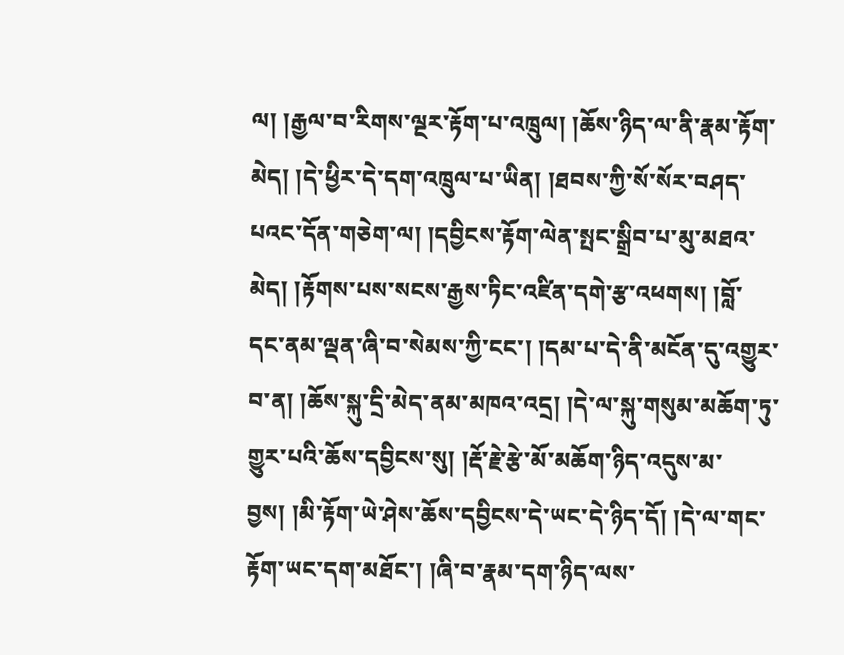ལ། །རྒྱལ་བ་རིགས་ལྔར་རྟོག་པ་འཁྲུལ། །ཆོས་ཉིད་ལ་ནི་རྣམ་རྟོག་མེད། །དེ་ཕྱིར་དེ་དག་འཁྲུལ་པ་ཡིན། །ཐབས་ཀྱི་སོ་སོར་བཤད་པའང་དོན་གཅེག་ལ། །དབྱིངས་རྟོག་ལེན་སྤང་སྒྲིབ་པ་མུ་མཐའ་མེད། །རྟོགས་པས་སངས་རྒྱས་ཏིང་འཛིན་དགེ་རྩ་འཕགས། །བློ་དང་ནམ་ལྡན་ཞི་བ་སེམས་ཀྱི་ངང་། །དམ་པ་དེ་ནི་མངོན་དུ་འགྱུར་བ་ན། །ཆོས་སྐུ་དྲི་མེད་ནམ་མཁའ་འདྲ། །དེ་ལ་སྐུ་གསུམ་མཆོག་ཏུ་གྱུར་པའི་ཆོས་དབྱིངས་སུ། །རྡོ་རྗེ་རྩེ་མོ་མཆོག་ཉིད་འདུས་མ་བྱས། །མི་རྟོག་ཡེ་ཤེས་ཆོས་དབྱིངས་དེ་ཡང་དེ་ཉིད་དོ། །དེ་ལ་གང་རྟོག་ཡང་དག་མཐོང་། །ཞི་བ་རྣམ་དག་ཉིད་ལས་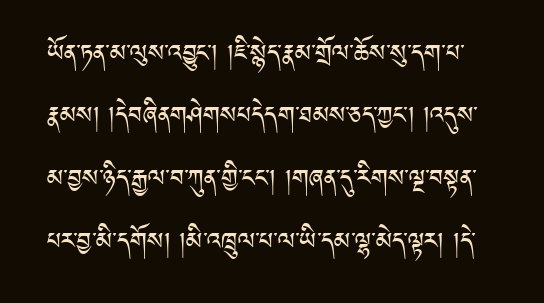ཡོན་ཏན་མ་ལུས་འབྱུང་། །ཇི་སྙེད་རྣམ་གྲོལ་ཆོས་སུ་དག་པ་རྣམས། །དེབཞིནགཤེགསཔདེདག་ཐམས་ཅད་ཀྱང་། །འདུས་མ་བྱས་ཉིད་རྒྱལ་བ་ཀུན་གྱི་ངང་། །གཞན་དུ་རིགས་ལྔ་བསྟན་པར་བྱ་མི་དགོས། །མི་འཁྲུལ་པ་ལ་ཡི་དམ་ལྷ་མེད་ལྟར། །དེ་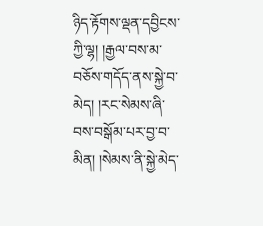ཉིད་རྟོགས་ལྡན་དབྱིངས་ཀྱི་ལྷ། །རྒྱལ་བས་མ་བཅོས་གདོད་ནས་སྐྱེ་བ་མེད། །རང་སེམས་ཞི་བས་བསྒོམ་པར་བྱ་བ་མིན། །སེམས་ནི་སྐྱེ་མེད་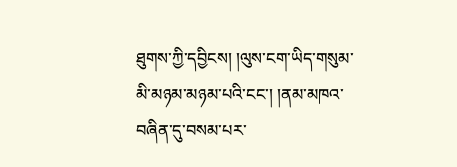ཐུགས་ཀྱི་དབྱིངས། །ལུས་ངག་ཡིད་གསུམ་མི་མཉམ་མཉམ་པའི་ངང་། །ནམ་མཁའ་བཞིན་དུ་བསམ་པར་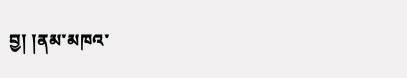བྱ། །ནམ་མཁའ་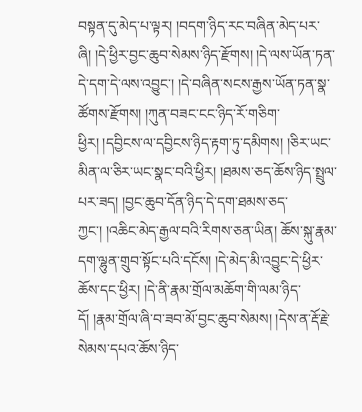བསྟན་དུ་མེད་པ་ལྟར། །བདག་ཉིད་རང་བཞིན་མེད་པར་ཞི། །དེ་ཕྱིར་བྱང་ཆུབ་སེམས་ཉིད་རྫོགས། །དེ་ལས་ཡོན་ཏན་དེ་དག་དེ་ལས་འབྱུང་། །དེ་བཞིན་སངས་རྒྱས་ཡོན་ཏན་སྣ་ཚོགས་རྫོགས། །ཀུན་བཟང་ངང་ཉིད་རོ་གཅིག་ཕྱིར། །དབྱིངས་ལ་དབྱིངས་ཉིད་རྟག་ཏུ་དམིགས། །ཅིར་ཡང་མིན་ལ་ཅིར་ཡང་སྣང་བའི་ཕྱིར། །ཐམས་ཅད་ཆོས་ཉིད་སྤྲུལ་པར་ཟད། །བྱང་ཆུབ་དོན་ཉིད་དེ་དག་ཐམས་ཅད་ཀྱང་། །འཆིང་མེད་རྒྱལ་བའི་རིགས་ཅན་ཡིན། ཆོས་སྐུ་རྣམ་དག་ལྷུན་གྲུབ་སྟོང་པའི་དངོས། །དེ་མེད་མི་འབྱུང་དེ་ཕྱིར་ཆོས་དང་ཕྱིར། །དེ་ནི་རྣམ་གྲོལ་མཆོག་གི་ལམ་ཉིད་དོ། །རྣམ་གྲོལ་ཞི་བ་ཟབ་མོ་བྱང་ཆུབ་སེམས། །དེས་ན་རྡོ་རྗེ་སེམས་དཔའ་ཆོས་ཉིད་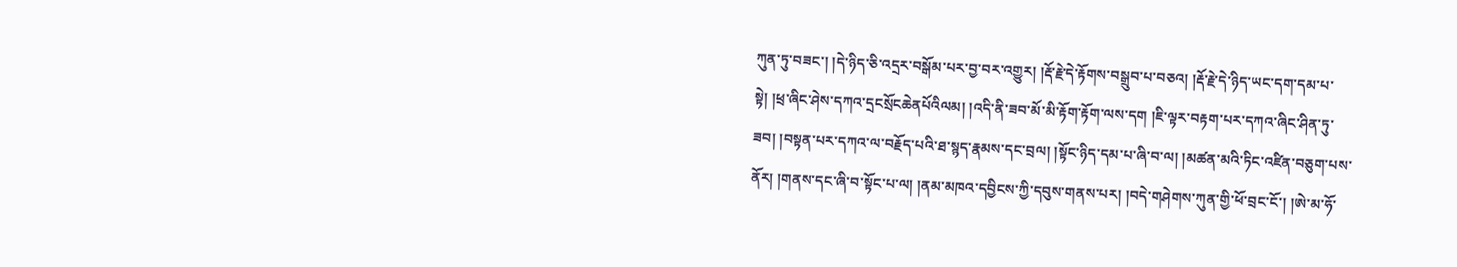ཀུན་ཏུ་བཟང་། །དེ་ཉིད་ཅི་འདྲར་བསྒོམ་པར་བྱ་བར་འགྱུར། །རྡོ་རྗེ་དེ་རྟོགས་བསྒྲུབ་པ་བཅའ། །རྡོ་རྗེ་དེ་ཉིད་ཡང་དག་དམ་པ་སྟེ། །ཕྲ་ཞིང་ཤེས་དཀའ་དྲངསྲོངཆེནཔོའིལམ། །འདི་ནི་ཟབ་མོ་མི་རྟོག་རྟོག་ལས་དག །ཇི་ལྟར་བརྟག་པར་དཀའ་ཞིང་ཤིན་ཏུ་ཟབ། །བསྟན་པར་དཀའ་ལ་བརྗོད་པའི་ཐ་སྙད་རྣམས་དང་བྲལ། །སྟོང་ཉིད་དམ་པ་ཞི་བ་ལ། །མཚན་མའི་ཏིང་འཛིན་བཅུག་པས་ནོར། །གནས་དང་ཞི་བ་སྟོང་པ་ལ། །ནམ་མཁའ་དབྱིངས་ཀྱི་དབུས་གནས་པར། །བདེ་གཤེགས་ཀུན་གྱི་ཕོ་བྲང་ངོ་། །ཨེ་མ་ཧོ་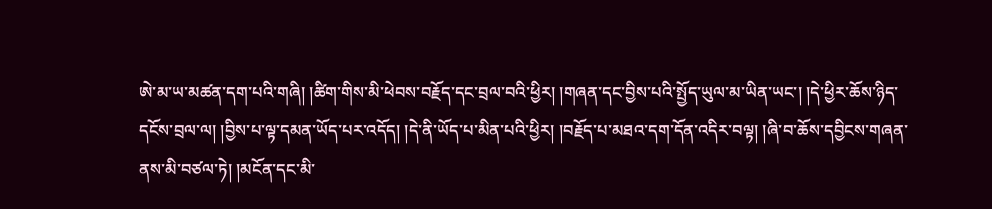ཨེ་མ་ཡ་མཚན་དག་པའི་གཞི། །ཚིག་གིས་མི་ཕེབས་བརྗོད་དང་བྲལ་བའི་ཕྱིར། །གཞན་དང་བྱིས་པའི་སྤྱོད་ཡུལ་མ་ཡིན་ཡང་། །དེ་ཕྱིར་ཆོས་ཉིད་དངོས་བྲལ་ལ། །བྱིས་པ་ལྟ་དམན་ཡོད་པར་འདོད། །དེ་ནི་ཡོད་པ་མིན་པའི་ཕྱིར། །བརྗོད་པ་མཐའ་དག་དོན་འདིར་བལྟ། །ཞི་བ་ཆོས་དབྱིངས་གཞན་ནས་མི་བཙལ་ཏེ། །མངོན་དང་མི་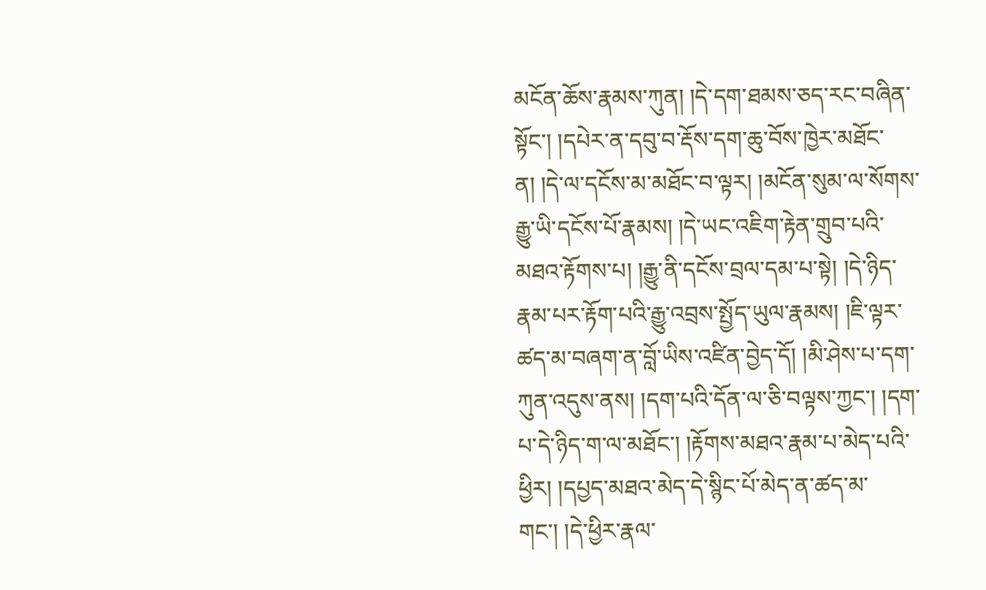མངོན་ཆོས་རྣམས་ཀུན། །དེ་དག་ཐམས་ཅད་རང་བཞིན་སྟོང་། །དཔེར་ན་དབུ་བ་རྡོས་དག་ཆུ་བོས་ཁྱེར་མཐོང་ན། །དེ་ལ་དངོས་མ་མཐོང་བ་ལྟར། །མངོན་སུམ་ལ་སོགས་རྒྱུ་ཡི་དངོས་པོ་རྣམས། །དེ་ཡང་འཇིག་རྟེན་གྲུབ་པའི་མཐའ་རྟོགས་པ། །རྒྱུ་ནི་དངོས་བྲལ་དམ་པ་སྟེ། །དེ་ཉིད་རྣམ་པར་རྟོག་པའི་རྒྱུ་འབྲས་སྤྱོད་ཡུལ་རྣམས། །ཇི་ལྟར་ཚད་མ་བཞག་ན་བློ་ཡིས་འཛིན་བྱེད་དོ། །མི་ཤེས་པ་དག་ཀུན་འདུས་ནས། །དག་པའི་དོན་ལ་ཅི་བལྟས་ཀྱང་། །དག་པ་དེ་ཉིད་ག་ལ་མཐོང་། །རྟོགས་མཐའ་རྣམ་པ་མེད་པའི་ཕྱིར། །དཔྱད་མཐའ་མེད་དེ་སྙིང་པོ་མེད་ན་ཚད་མ་གང་། །དེ་ཕྱིར་རྣལ་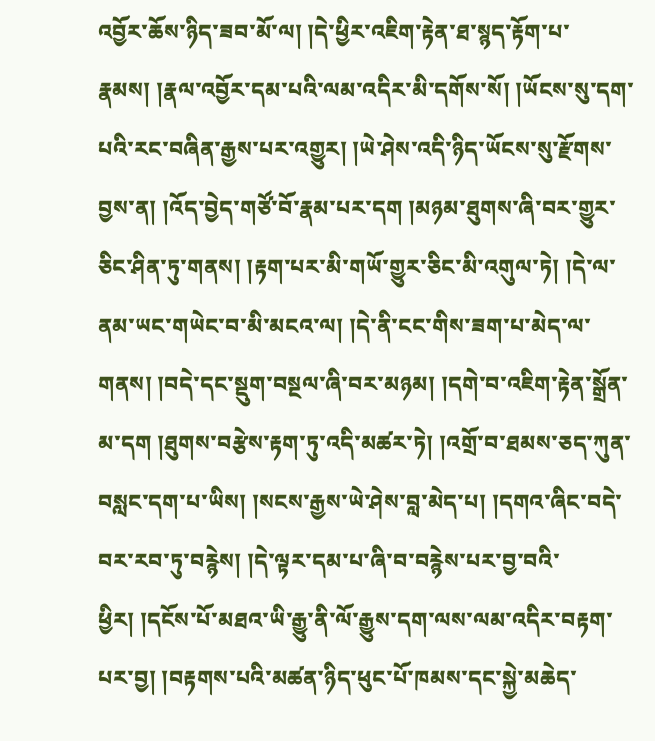འབྱོར་ཆོས་ཉིད་ཟབ་མོ་ལ། །དེ་ཕྱིར་འཇིག་རྟེན་ཐ་སྙད་རྟོག་པ་རྣམས། །རྣལ་འབྱོར་དམ་པའི་ལམ་འདིར་མི་དགོས་སོ། །ཡོངས་སུ་དག་པའི་རང་བཞིན་རྒྱས་པར་འགྱུར། །ཡེ་ཤེས་འདི་ཉིད་ཡོངས་སུ་རྫོགས་བྱས་ན། །འོད་བྱེད་གཙོ་བོ་རྣམ་པར་དག །མཉམ་ཐུགས་ཞི་བར་གྱུར་ཅིང་ཤིན་ཏུ་གནས། །རྟག་པར་མི་གཡོ་གྱུར་ཅིང་མི་འགུལ་ཏེ། །དེ་ལ་ནམ་ཡང་གཡེང་བ་མི་མངའ་ལ། །དེ་ནི་ངང་གིས་ཟག་པ་མེད་ལ་གནས། །བདེ་དང་སྡུག་བསྔལ་ཞི་བར་མཉམ། །དགེ་བ་འཇིག་རྟེན་སྒྲོན་མ་དག །ཐུགས་བརྩེས་རྟག་ཏུ་འདི་མཚར་ཏེ། །འགྲོ་བ་ཐམས་ཅད་ཀུན་བསླང་དག་པ་ཡིས། །སངས་རྒྱས་ཡེ་ཤེས་བླ་མེད་པ། །དགའ་ཞིང་བདེ་བར་རབ་ཏུ་བརྙེས། །དེ་ལྟར་དམ་པ་ཞི་བ་བརྙེས་པར་བྱ་བའི་ཕྱིར། །དངོས་པོ་མཐའ་ཡི་རྒྱུ་ནི་ལོ་རྒྱུས་དག་ལས་ལམ་འདིར་བརྟག་པར་བྱ། །བརྟགས་པའི་མཚན་ཉིད་ཕུང་པོ་ཁམས་དང་སྐྱེ་མཆེད་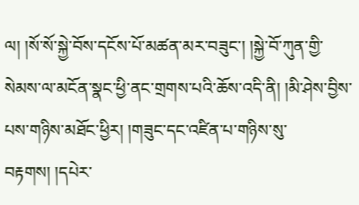ལ། །སོ་སོ་སྐྱེ་བོས་དངོས་པོ་མཚན་མར་བཟུང་། །སྐྱེ་བོ་ཀུན་གྱི་སེམས་ལ་མངོན་སྣང་ཕྱི་ནང་གྲགས་པའི་ཆོས་འདི་ནི། །མི་ཤེས་བྱིས་པས་གཉིས་མཐོང་ཕྱིར། །གཟུང་དང་འཛིན་པ་གཉིས་སུ་བརྟགས། །དཔེར་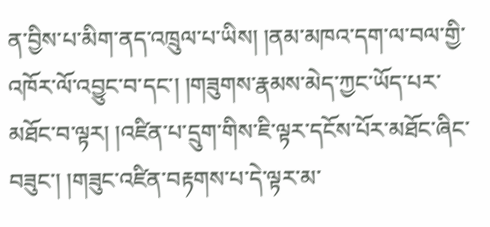ན་བྱིས་པ་མིག་ནད་འཁྲུལ་པ་ཡིས། །ནམ་མཁའ་དག་ལ་བལ་གྱི་འཁོར་ལོ་འབྱུང་བ་དང་། །གཟུགས་རྣམས་མེད་ཀྱང་ཡོད་པར་མཐོང་བ་ལྟར། །འཛིན་པ་དྲུག་གིས་ཇི་ལྟར་དངོས་པོར་མཐོང་ཞིང་བཟུང་། །གཟུང་འཛིན་བརྟགས་པ་དེ་ལྟར་མ་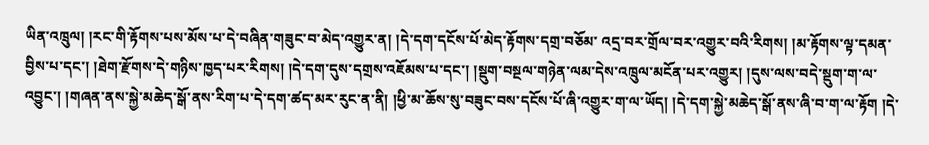ཡིན་འཁྲུལ། །རང་གི་རྟོགས་པས་མོས་པ་དེ་བཞིན་གཟུང་བ་མེད་འགྱུར་ན། །དེ་དག་དངོས་པོ་མེད་རྟོགས་དགྲ་བཅོམ་ འདྲ་བར་གྲོལ་བར་འགྱུར་བའི་རིགས། །མ་རྟོགས་ལྟ་དམན་བྱིས་པ་དང་། །ཐེག་རྫོགས་དེ་གཉིས་ཁྱད་པར་རིགས། །དེ་དག་དུས་དགྲས་འཇོམས་པ་དང་། །སྡུག་བསྔལ་གཉེན་ལམ་དེས་འཁྲུལ་མངོན་པར་འགྱུར། །དུས་ལས་བདེ་སྡུག་ག་ལ་འབྱུང་། །གཞན་ནས་སྐྱེ་མཆེད་སྒོ་ནས་རིག་པ་དེ་དག་ཚད་མར་རུང་ན་ནི། །ཕྱི་མ་ཆོས་སུ་བཟུང་བས་དངོས་པོ་ཞི་འགྱུར་ག་ལ་ཡོད། །དེ་དག་སྐྱེ་མཆེད་སྒོ་ནས་ཞི་བ་ག་ལ་རྟོག །དེ་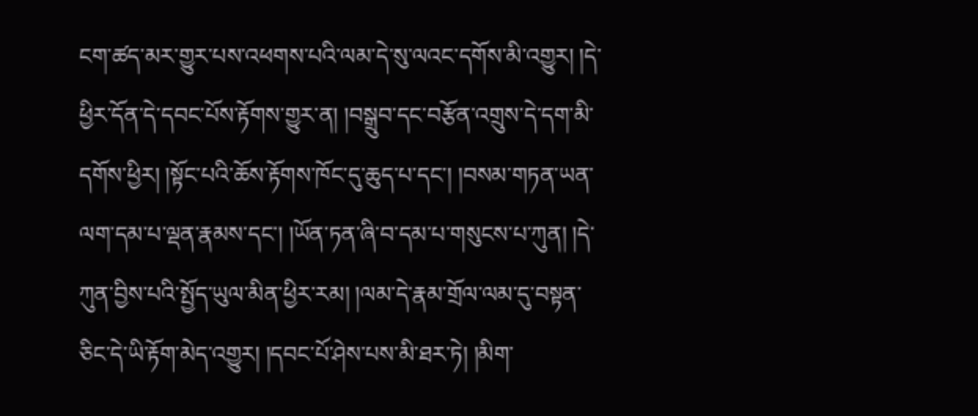ངག་ཚད་མར་གྱུར་པས་འཕགས་པའི་ལམ་དེ་སུ་ལའང་དགོས་མི་འགྱུར། །དེ་ཕྱིར་དོན་དེ་དབང་པོས་རྟོགས་གྱུར་ན། །བསྒྲུབ་དང་བརྩོན་འགྲུས་དེ་དག་མི་དགོས་ཕྱིར། །སྟོང་པའི་ཆོས་རྟོགས་ཁོང་དུ་ཆུད་པ་དང་། །བསམ་གཏན་ཡན་ལག་དམ་པ་ལྡན་རྣམས་དང་། །ཡོན་ཏན་ཞི་བ་དམ་པ་གསུངས་པ་ཀུན། །དེ་ཀུན་བྱིས་པའི་སྤྱོད་ཡུལ་མིན་ཕྱིར་རམ། །ལམ་དེ་རྣམ་གྲོལ་ལམ་དུ་བསྟན་ཅིང་དེ་ཡི་རྟོག་མེད་འགྱུར། །དབང་པོ་ཤེས་པས་མི་ཐར་ཏེ། །མིག་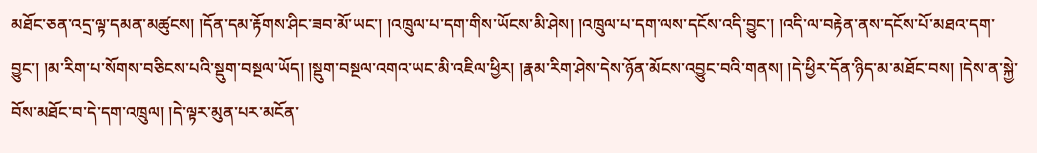མཐོང་ཅན་འདྲ་ལྟ་དམན་མཚུངས། །དོན་དམ་རྟོགས་ཤིང་ཟབ་མོ་ཡང་། །འཁྲུལ་པ་དག་གིས་ཡོངས་མི་ཤེས། །འཁྲུལ་པ་དག་ལས་དངོས་འདི་བྱུང་། །འདི་ལ་བརྟེན་ནས་དངོས་པོ་མཐའ་དག་བྱུང་། །མ་རིག་པ་སོགས་བཅིངས་པའི་སྡུག་བསྔལ་ཡོད། །སྡུག་བསྔལ་འགའ་ཡང་མི་འཇིལ་ཕྱིར། །རྣམ་རིག་ཤེས་དེས་ཉོན་མོངས་འབྱུང་བའི་གནས། །དེ་ཕྱིར་དོན་ཉིད་མ་མཐོང་བས། །དེས་ན་སྐྱེ་བོས་མཐོང་བ་དེ་དག་འཁྲུལ། །དེ་ལྟར་མུན་པར་མངོན་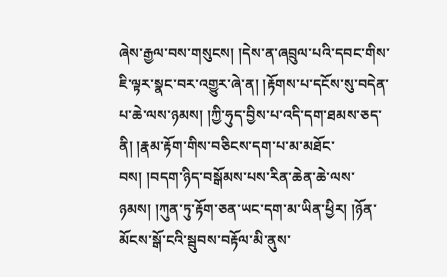ཞེས་རྒྱལ་བས་གསུངས། །དེས་ན་ཞབྲུལ་པའི་དབང་གིས་ཇི་ལྟར་སྣང་བར་འགྱུར་ཞེ་ན། །རྟོགས་པ་དངོས་སུ་བདེན་པ་ཆེ་ལས་ཉམས། །ཀྱི་ཧུད་བྱིས་པ་འདི་དག་ཐམས་ཅད་ནི། །རྣམ་རྟོག་གིས་བཅིངས་དག་པ་མ་མཐོང་བས། །བདག་ཉིད་བསྒོམས་པས་རིན་ཆེན་ཆེ་ལས་ཉམས། །ཀུན་ཏུ་རྟོག་ཅན་ཡང་དག་མ་ཡིན་ཕྱིར། །ཉོན་མོངས་སྒོ་ངའི་སྦུབས་བརྟོལ་མི་ནུས་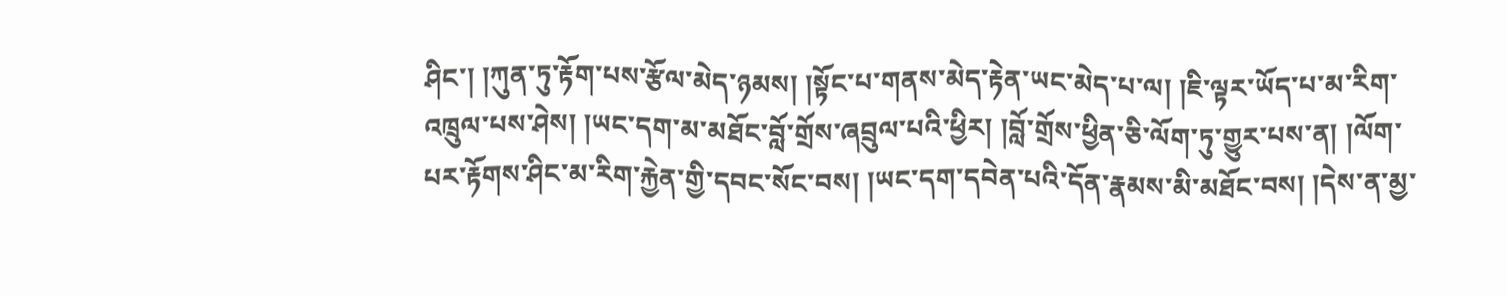ཤིང་། །ཀུན་ཏུ་རྟོག་པས་རྩོལ་མེད་ཉམས། །སྟོང་པ་གནས་མེད་རྟེན་ཡང་མེད་པ་ལ། །ཇི་ལྟར་ཡོད་པ་མ་རིག་འཁྲུལ་པས་ཤེས། །ཡང་དག་མ་མཐོང་བློ་གྲོས་ཞབྲུལ་པའི་ཕྱིར། །བློ་གྲོས་ཕྱིན་ཅི་ལོག་ཏུ་གྱུར་པས་ན། །ལོག་པར་རྟོགས་ཤིང་མ་རིག་རྐྱེན་གྱི་དབང་སོང་བས། །ཡང་དག་དབེན་པའི་དོན་རྣམས་མི་མཐོང་བས། །དེས་ན་མྱ་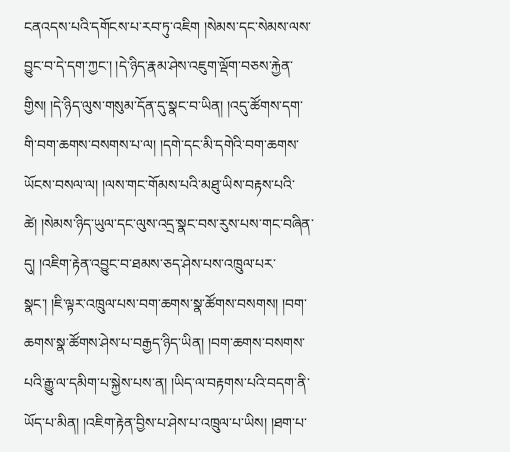ངནའདས་པའི་དགོངས་པ་རབ་ཏུ་འཇིག །སེམས་དང་སེམས་ལས་བྱུང་བ་དེ་དག་ཀྱང་། །དེ་ཉིད་རྣམ་ཤེས་འཇུག་ལྡོག་བཅས་རྐྱེན་གྱིས། །དེ་ཉིད་ལུས་གསུམ་དོན་དུ་སྣང་བ་ཡིན། །འདུ་ཚོགས་དག་གི་བག་ཆགས་བསགས་པ་ལ། །དགེ་དང་མི་དགེའི་བག་ཆགས་ཡོངས་བསལ་ལ། །ལས་གང་གོམས་པའི་མཐུ་ཡིས་བརྟས་པའི་ཚེ། །སེམས་ཉིད་ཡུལ་དང་ལུས་འདྲ་སྣང་བས་རུས་པས་གང་བཞིན་དུ། །འཇིག་རྟེན་འབྱུང་བ་ཐམས་ཅད་ཤེས་པས་འཁྲུལ་པར་སྣང་། །ཇི་ལྟར་འཁྲུལ་པས་བག་ཆགས་སྣ་ཚོགས་བསགས། །བག་ཆགས་སྣ་ཚོགས་ཤེས་པ་བརྒྱད་ཉིད་ཡིན། །བག་ཆགས་བསགས་པའི་རྒྱུ་ལ་དམིག་པ་སྐྱེས་པས་ན། །ཡིད་ལ་བརྟགས་པའི་བདག་ནི་ཡོད་པ་མིན། །འཇིག་རྟེན་བྱིས་པ་ཤེས་པ་འཁྲུལ་པ་ཡིས། །ཐག་པ་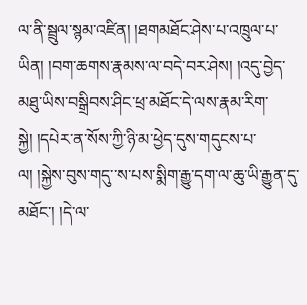ལ་ནི་སྦྲུལ་སྙམ་འཛིན། །ཐགམཐོང་ཤེས་པ་འཁྲུལ་པ་ཡིན། །བག་ཆགས་རྣམས་ལ་བདེ་བར་ཤེས། །འདུ་བྱེད་མཐུ་ཡིས་བསྒྲིབས་ཤིང་ཕྲ་མཐོང་དེ་ལས་རྣམ་རིག་སྐྱེ། །དཔེར་ན་སོས་ཀྱི་ཉི་མ་ཕྱེད་དུས་གདུངས་པ་ལ། །སྐྱེས་བུས་གདུ་་ས་པས་སྨིག་རྒྱུ་དག་ལ་ཆུ་ཡི་རྒྱུན་དུ་མཐོང་། །དེ་ལ་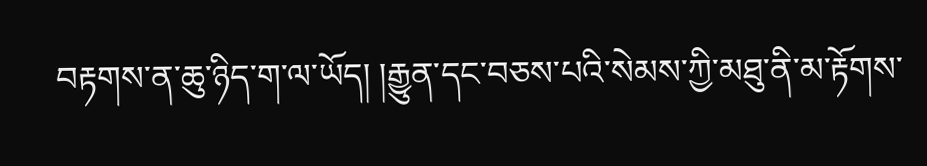བརྟགས་ན་ཆུ་ཉིད་ག་ལ་ཡོད། །རྒྱུན་དང་བཅས་པའི་སེམས་ཀྱི་མཐུ་ནི་མ་རྟོགས་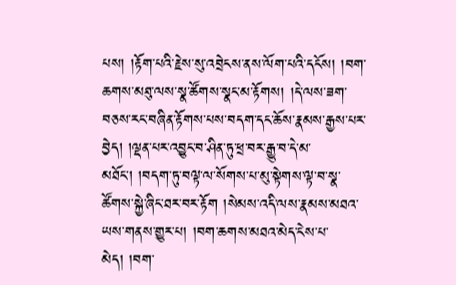པས། །རྟོག་པའི་རྗེས་སུ་འབྲེངས་ནས་ལོག་པའི་དངོས། །བག་ཆགས་མཐུ་ལས་སྣ་ཚོགས་སྣང་མ་རྟོགས། །དེ་ལས་ཟག་བཅས་རང་བཞིན་རྟོགས་པས་བདག་དང་ཆོས་རྣམས་རྒྱས་པར་བྱེད། །ལྡན་པར་འབྱུང་བ་ཤིན་ཏུ་ཕྲ་བར་རྒྱུ་བ་དེ་མ་མཐོང་། །བདག་ཏུ་བལྟ་ལ་སོགས་པ་མུ་སྟེགས་ལྟ་བ་སྣ་ཚོགས་སྐྱེ་ཞིང་ཐར་བར་རྟོག །སེམས་འདི་ལས་རྣམས་མཐའ་ཡས་གནས་གྱུར་པ། །བག་ཆགས་མཐའ་མེད་ངེས་པ་མེད། །བག་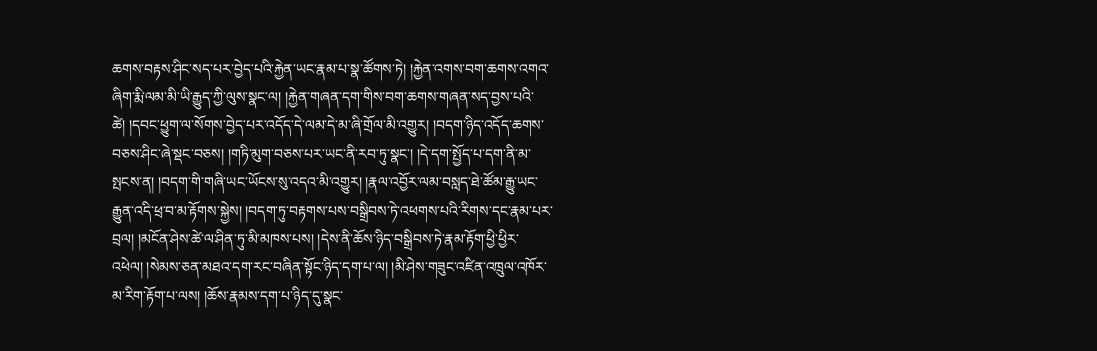ཆགས་བརྟས་ཤིང་སད་པར་བྱེད་པའི་རྐྱེན་ཡང་རྣམ་པ་སྣ་ཚོགས་ཏེ། །རྐྱེན་འགས་བག་ཆགས་འགའ་ཞིག་རྨི་ལམ་མི་ཡི་རྒྱུད་ཀྱི་ལུས་སྣང་ལ། །རྐྱེན་གཞན་དག་གིས་བག་ཆགས་གཞན་སད་བྱས་པའི་ཚེ། །དབང་ཕྱུག་ལ་སོགས་བྱེད་པར་འདོད་དེ་ལམ་དེ་མ་ཞི་གྲོལ་མི་འགྱུར། །བདག་ཉིད་འདོད་ཆགས་བཅས་ཤིང་ཞེ་སྡང་བཅས། །གཏི་མུག་བཅས་པར་ཡང་ནི་རབ་ཏུ་སྣང་། །དེ་དག་སྤྱོད་པ་དག་ནི་མ་སྤངས་ན། །བདག་གི་གཞི་ཡང་ཡོངས་སུ་འདའ་མི་འགྱུར། །རྣལ་འབྱོར་ལམ་བསླད་ཐེ་ཚོམ་རྒྱུ་ཡང་རྒྱུན་འདི་ཕྲ་བ་མ་རྟོགས་སྐྱེས། །བདག་ཏུ་བརྟགས་པས་བསྒྲིབས་ཏེ་འཕགས་པའི་རིགས་དང་རྣམ་པར་བྲལ། །མངོན་ཤེས་ཚེ་ལ་ཤིན་ཏུ་མི་མཁས་པས། །དེས་ནི་ཆོས་ཉིད་བསྒྲིབས་ཏེ་རྣམ་རྟོག་ཕྱི་ཕྱིར་འཕེལ། །སེམས་ཅན་མཐའ་དག་རང་བཞིན་སྟོང་ཉིད་དག་པ་ལ། །མི་ཤེས་གཟུང་འཛིན་འཁྲུལ་འཁོར་མ་རིག་རྟོག་པ་ལས། །ཆོས་རྣམས་དག་པ་ཉིད་དུ་སྣང་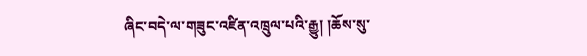ཞིང་བདེ་ལ་གཟུང་འཛིན་འཁྲུལ་པའི་རྒྱུ། །ཆོས་སུ་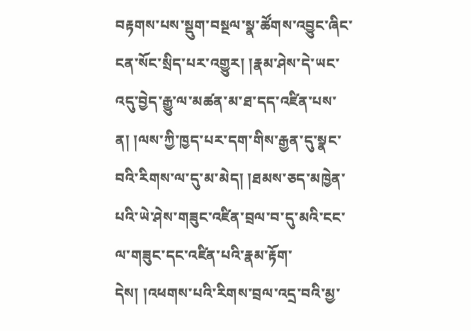བརྟགས་པས་སྡུག་བསྔལ་སྣ་ཚོགས་འབྱུང་ཞིང་ངན་སོང་སྲིད་པར་འགྱུར། །རྣམ་ཤེས་དེ་ཡང་འདུ་བྱེད་རྒྱུ་ལ་མཚན་མ་ཐ་དད་འཛིན་པས་ན། །ལས་ཀྱི་ཁྱད་པར་དག་གིས་རྒྱན་དུ་སྣང་བའི་རིགས་ལ་དུ་མ་མེད། །ཐམས་ཅད་མཁྱེན་པའི་ཡེ་ཤེས་གཟུང་འཛིན་བྲལ་བ་དུ་མའི་ངང་ལ་གཟུང་དང་འཛིན་པའི་རྣམ་རྟོག་དེས། །འཕགས་པའི་རིགས་བྲལ་འདྲ་བའི་མྱ་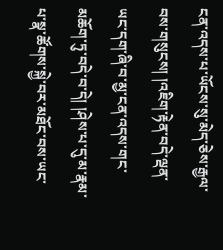ངན་འདས་པ་ཡོངས་སུ་མེད་ཅེས་རྒྱལ་བས་གསུངས། །འཇིག་རྟེན་བདེ་ལྡན་ཡང་དག་ཞི་བ་མྱ་ངན་འདས་གང་མཆོག་ཏུ་བདེ་བ་དེ། །ཤེས་པ་དུ་མ་རྣམ་པ་སྣ་ཚོགས་སྐྱེ་བར་མཐོང་བས་ཡང་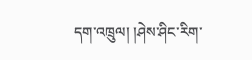དག་འཁྲུལ། །ཤེས་ཤིང་རིག་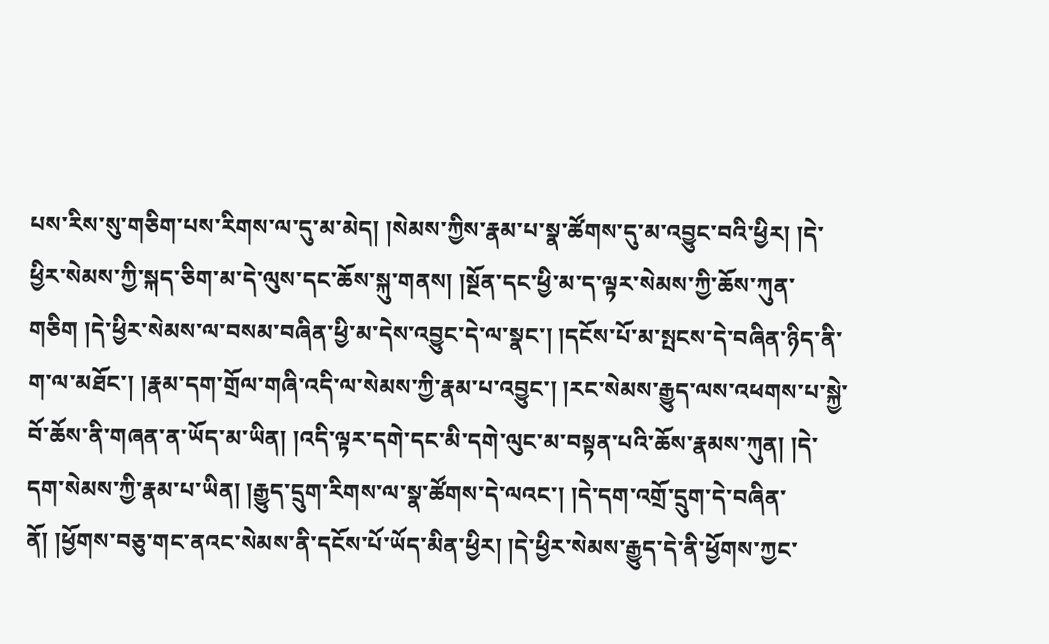པས་རིས་སུ་གཅིག་པས་རིགས་ལ་དུ་མ་མེད། །སེམས་ཀྱིས་རྣམ་པ་སྣ་ཚོགས་དུ་མ་འབྱུང་བའི་ཕྱིར། །དེ་ཕྱིར་སེམས་ཀྱི་སྐད་ཅིག་མ་དེ་ལུས་དང་ཆོས་སྐུ་གནས། །སྔོན་དང་ཕྱི་མ་ད་ལྟར་སེམས་ཀྱི་ཆོས་ཀུན་གཅིག །དེ་ཕྱིར་སེམས་ལ་བསམ་བཞིན་ཕྱི་མ་དེས་འབྱུང་དེ་ལ་སྣང་། །དངོས་པོ་མ་སྤངས་དེ་བཞིན་ཉིད་ནི་ག་ལ་མཐོང་། །རྣམ་དག་གྲོལ་གཞི་འདི་ལ་སེམས་ཀྱི་རྣམ་པ་འབྱུང་། །རང་སེམས་རྒྱུད་ལས་འཕགས་པ་སྐྱེ་བོ་ཆོས་ནི་གཞན་ན་ཡོད་མ་ཡིན། །འདི་ལྟར་དགེ་དང་མི་དགེ་ལུང་མ་བསྟན་པའི་ཆོས་རྣམས་ཀུན། །དེ་དག་སེམས་ཀྱི་རྣམ་པ་ཡིན། །རྒྱུད་དྲུག་རིགས་ལ་སྣ་ཚོགས་དེ་ལའང་། །དེ་དག་འགྲོ་དྲུག་དེ་བཞིན་ནོ། །ཕྱོགས་བཅུ་གང་ནའང་སེམས་ནི་དངོས་པོ་ཡོད་མིན་ཕྱིར། །དེ་ཕྱིར་སེམས་རྒྱུད་དེ་ནི་ཕྱོགས་ཀྱང་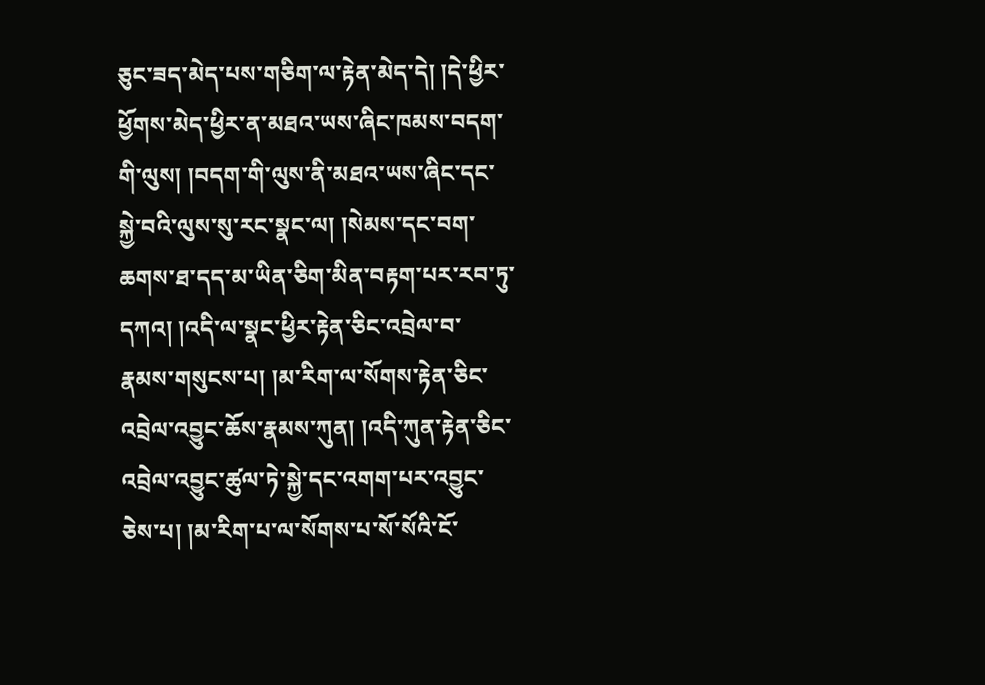ཅུང་ཟད་མེད་པས་གཅིག་ལ་རྟེན་མེད་དེ། །དེ་ཕྱིར་ཕྱོགས་མེད་ཕྱིར་ན་མཐའ་ཡས་ཞིང་ཁམས་བདག་གི་ལུས། །བདག་གི་ལུས་ནི་མཐའ་ཡས་ཞིང་དང་སྐྱེ་བའི་ལུས་སུ་རང་སྣང་ལ། །སེམས་དང་བག་ཆགས་ཐ་དད་མ་ཡིན་ཅིག་མིན་བརྟག་པར་རབ་ཏུ་དཀའ། །འདི་ལ་སྣང་ཕྱིར་རྟེན་ཅིང་འབྲེལ་བ་རྣམས་གསུངས་པ། །མ་རིག་ལ་སོགས་རྟེན་ཅིང་འབྲེལ་འབྱུང་ཆོས་རྣམས་ཀུན། །འདི་ཀུན་རྟེན་ཅིང་འབྲེལ་འབྱུང་ཚུལ་ཏེ་སྐྱེ་དང་འགག་པར་འབྱུང་ཅེས་པ། །མ་རིག་པ་ལ་སོགས་པ་སོ་སོའི་ངོ་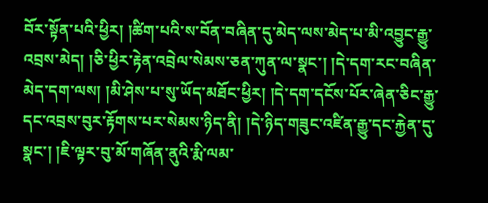བོར་སྟོན་པའི་ཕྱིར། །ཚིག་པའི་ས་བོན་བཞིན་དུ་མེད་ལས་མེད་པ་མི་འབྱུང་རྒྱུ་འབྲས་མེད། །ཅི་ཕྱིར་རྟེན་འབྲེལ་སེམས་ཅན་ཀུན་ལ་སྣང་། །དེ་དག་རང་བཞིན་མེད་དག་ལས། །མི་ཤེས་པ་སུ་ཡོད་མཐོང་ཕྱིར། །དེ་དག་དངོས་པོར་ཞེན་ཅིང་རྒྱུ་དང་འབྲས་བུར་རྟོགས་པར་སེམས་ཉིད་ནི། །དེ་ཉིད་གཟུང་འཛིན་རྒྱུ་དང་རྐྱེན་དུ་སྣང་། །ཇི་ལྟར་བུ་མོ་གཞོན་ནུའི་རྨི་ལམ་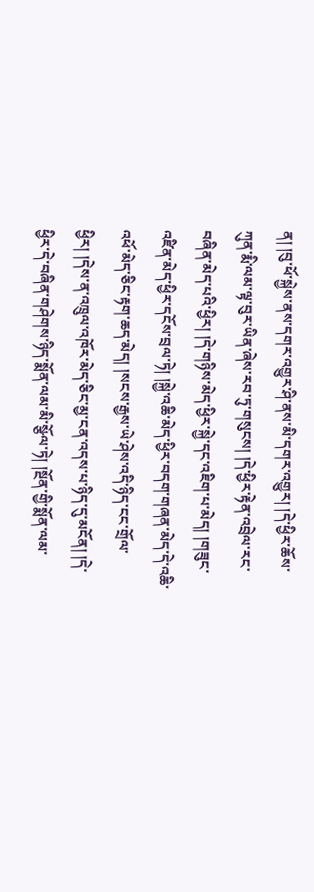ན། །བུ་ཕོ་སྐྱེས་ནས་དགར་འགྱུར་ཤི་ནས་མི་དགར་འགྱུར། །དེ་ཕྱིར་ཆོས་ཀུན་རྨི་ལམ་ལྟ་བུར་ཡིན་ཞེས་རབ་ཏུ་གསུངས། །དེ་ཕྱིར་རྟེན་འབྲེལ་རང་བཞིན་མེད་པའི་ཕྱིར། །དེ་གཉིས་མེད་ཕྱིར་སྐྱེ་དང་འཇིག་པ་མེད། །གཟུང་འཛིན་མེད་ཕྱིར་དངོས་བྲལ་ཏེ། །སྐྱེ་འཆི་མེད་ཕྱིར་བདག་གཞན་མེད་དེ་འཆི་འཕོ་མེད་ཅིང་རྟག་ཆད་མེད། །སངས་རྒྱས་ཡེ་ཤེས་འདི་ཉིད་ངང་གྲོལ་ཕྱིར། །དེས་ན་འཁྲུལ་འཁོར་མེད་ཅིང་མྱ་ངན་འདས་པ་ཉིད་དུ་མངོན། །དེ་ཕྱིར་དེ་བཞིན་གཤེགས་ཉིད་སྨོན་ལམ་མི་སྩོལ་ཏེ། །སྔོན་གྱི་སྨོན་ལམ་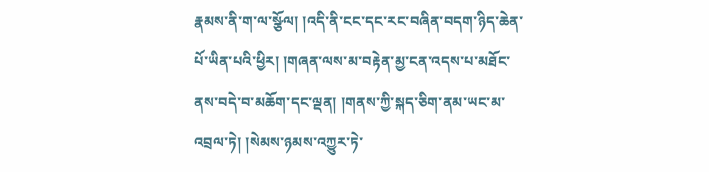རྣམས་ནི་ག་ལ་སྩོལ། །འདི་ནི་ངང་དང་རང་བཞིན་བདག་ཉིད་ཆེན་པོ་ཡིན་པའི་ཕྱིར། །གཞན་ལས་མ་བརྟེན་མྱ་ངན་འདས་པ་མཐོང་ནས་བདེ་བ་མཆོག་དང་ལྡན། །གནས་ཀྱི་སྐད་ཅིག་ནམ་ཡང་མ་འབྲལ་ཏེ། །སེམས་ཉམས་འཀྱུར་ཏེ་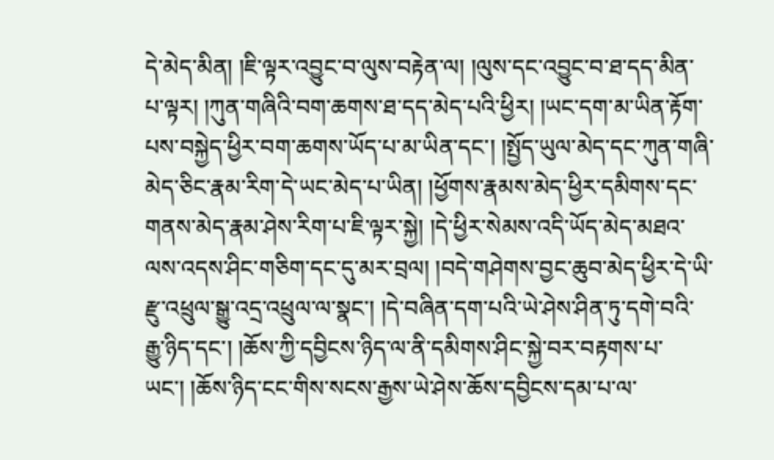དེ་མེད་མིན། །ཇི་ལྟར་འབྱུང་བ་ལུས་བརྟེན་ལ། །ལུས་དང་འབྱུང་བ་ཐ་དད་མིན་པ་ལྟར། །ཀུན་གཞིའི་བག་ཆགས་ཐ་དད་མེད་པའི་ཕྱིར། །ཡང་དག་མ་ཡིན་རྟོག་པས་བསྐྱེད་ཕྱིར་བག་ཆགས་ཡོད་པ་མ་ཡིན་དང་། །སྤྱོད་ཡུལ་མེད་དང་ཀུན་གཞི་མེད་ཅིང་རྣམ་རིག་དེ་ཡང་མེད་པ་ཡིན། །ཕྱོགས་རྣམས་མེད་ཕྱིར་དམིགས་དང་གནས་མེད་རྣམ་ཤེས་རིག་པ་ཇི་ལྟར་སྐྱེ། །དེ་ཕྱིར་སེམས་འདི་ཡོད་མེད་མཐའ་ལས་འདས་ཤིང་གཅིག་དང་དུ་མར་བྲལ། །བདེ་གཤེགས་བྱང་ཆུབ་མེད་ཕྱིར་དེ་ཡི་རྫུ་འཕྲུལ་སྒྱུ་འདྲ་འཕྲུལ་ལ་སྣང་། །དེ་བཞིན་དག་པའི་ཡེ་ཤེས་ཤིན་ཏུ་དགེ་བའི་རྒྱུ་ཉིད་དང་། །ཆོས་ཀྱི་དབྱིངས་ཉིད་ལ་ནི་དམིགས་ཤིང་སྐྱེ་བར་བརྟགས་པ་ཡང་། །ཆོས་ཉིད་ངང་གིས་སངས་རྒྱས་ཡེ་ཤེས་ཆོས་དབྱིངས་དམ་པ་ལ་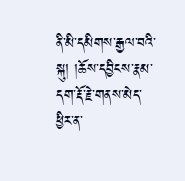ནི་མི་དམིགས་རྒྱལ་བའི་སྐུ། །ཆོས་དབྱིངས་རྣམ་དག་རྡོ་རྗེ་གནས་མེད་ཕྱིར་ན་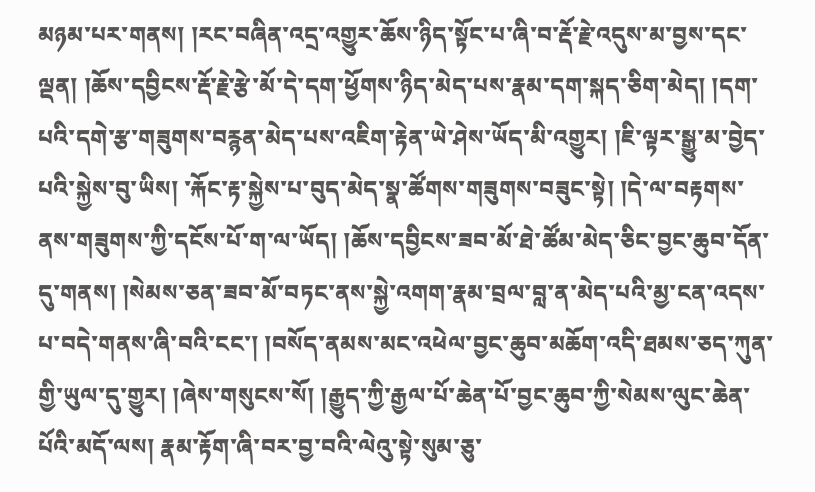མཉམ་པར་གནས། །རང་བཞིན་འདྲ་འགྱུར་ཆོས་ཉིད་སྟོང་པ་ཞི་བ་རྡོ་རྗེ་འདུས་མ་བྱས་དང་ལྡན། །ཆོས་དབྱིངས་རྡོ་རྗེ་རྩེ་མོ་དེ་དག་ཕྱོགས་ཉིད་མེད་པས་རྣམ་དག་སྐད་ཅིག་མེད། །དག་པའི་དགེ་རྩ་གཟུགས་བརྙན་མེད་པས་འཇིག་རྟེན་ཡེ་ཤེས་ཡོད་མི་འགྱུར། །ཇི་ལྟར་སྒྱུ་མ་བྱེད་པའི་སྐྱེས་བུ་ཡིས། ་རྐོང་རྟ་སྐྱེས་པ་བུད་མེད་སྣ་ཚོགས་གཟུགས་བཟུང་སྟེ། །དེ་ལ་བརྟགས་ནས་གཟུགས་ཀྱི་དངོས་པོ་ག་ལ་ཡོད། །ཆོས་དབྱིངས་ཟབ་མོ་ཐེ་ཚོམ་མེད་ཅིང་བྱང་ཆུབ་དོན་དུ་གནས། །སེམས་ཅན་ཟབ་མོ་བཏང་ནས་སྐྱེ་འགག་རྣམ་བྲལ་བླ་ན་མེད་པའི་མྱ་ངན་འདས་པ་བདེ་གནས་ཞི་བའི་ངང་། །བསོད་ནམས་མང་འཕེལ་བྱང་ཆུབ་མཆོག་འདི་ཐམས་ཅད་ཀུན་གྱི་ཡུལ་དུ་གྱུར། །ཞེས་གསུངས་སོ། །རྒྱུད་ཀྱི་རྒྱལ་པོ་ཆེན་པོ་བྱང་ཆུབ་ཀྱི་སེམས་ལུང་ཆེན་པོའི་མདོ་ལས། རྣམ་རྟོག་ཞི་བར་བྱ་བའི་ལེའུ་སྟེ་སུམ་ཅུ་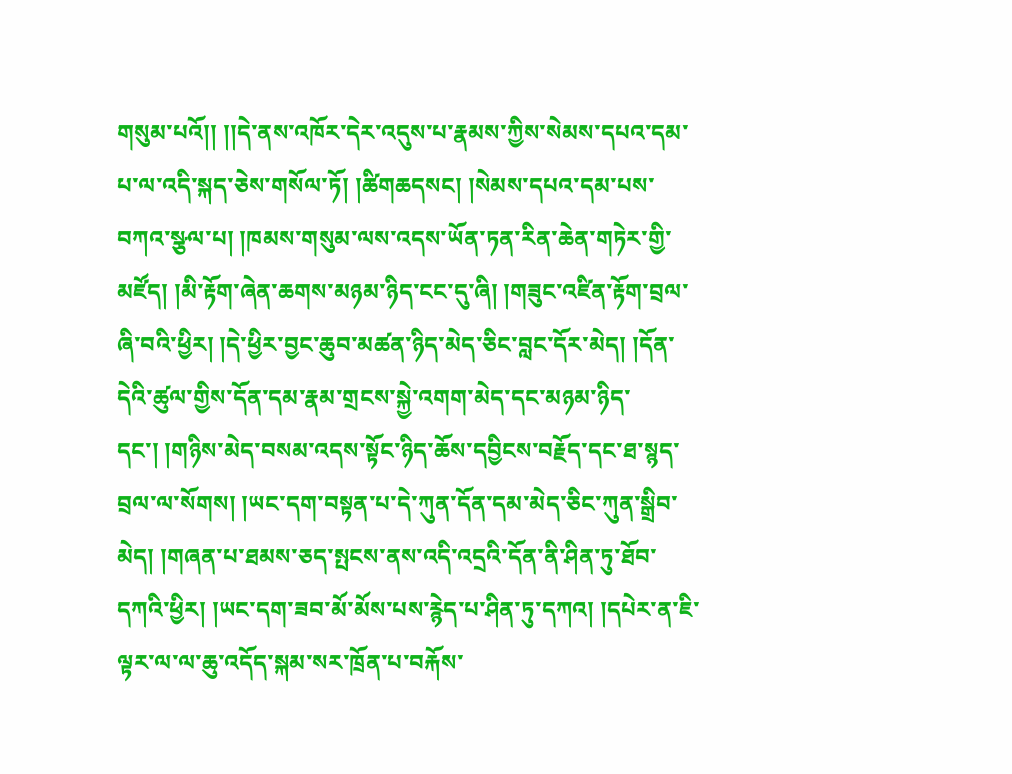གསུམ་པའོ།། །།དེ་ནས་འཁོར་དེར་འདུས་པ་རྣམས་ཀྱིས་སེམས་དཔའ་དམ་པ་ལ་འདི་སྐད་ཅེས་གསོལ་ཏོ། །ཚིགཆདསང། །སེམས་དཔའ་དམ་པས་བཀའ་སྩལ་པ། །ཁམས་གསུམ་ལས་འདས་ཡོན་ཏན་རིན་ཆེན་གཏེར་གྱི་མཛོད། །མི་རྟོག་ཞེན་ཆགས་མཉམ་ཉིད་ངང་དུ་ཞི། །གཟུང་འཛིན་རྟོག་བྲལ་ཞི་བའི་ཕྱིར། །དེ་ཕྱིར་བྱང་ཆུབ་མཚན་ཉིད་མེད་ཅིང་བླང་དོར་མེད། །དོན་དེའི་ཚུལ་གྱིས་དོན་དམ་རྣམ་གྲངས་སྐྱེ་འགག་མེད་དང་མཉམ་ཉིད་དང་། །གཉིས་མེད་བསམ་འདས་སྟོང་ཉིད་ཆོས་དབྱིངས་བརྗོད་དང་ཐ་སྙད་བྲལ་ལ་སོགས། །ཡང་དག་བསྟན་པ་དེ་ཀུན་དོན་དམ་མེད་ཅིང་ཀུན་སྒྲིབ་མེད། །གཞན་པ་ཐམས་ཅད་སྤངས་ནས་འདི་འདྲའི་དོན་ནི་ཤིན་ཏུ་ཐོབ་དཀའི་ཕྱིར། །ཡང་དག་ཟབ་མོ་མོས་པས་རྙེད་པ་ཤིན་ཏུ་དཀའ། །དཔེར་ན་ཇི་ལྟར་ལ་ལ་ཆུ་འདོད་སྐམ་སར་ཁྲོན་པ་བརྐོས་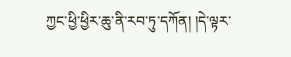ཀྱང་ཕྱི་ཕྱིར་ཆུ་ནི་རབ་ཏུ་དཀོན། །དེ་ལྟར་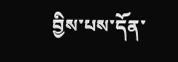བྱིས་པས་དོན་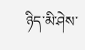ཉིད་མི་ཤེས་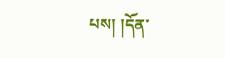པས། །དོན་